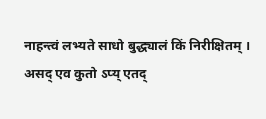नाहन्त्वं लभ्यते साधो बुद्ध्यालं किं निरीक्षितम् । असद् एव कुतो ऽप्य् एतद्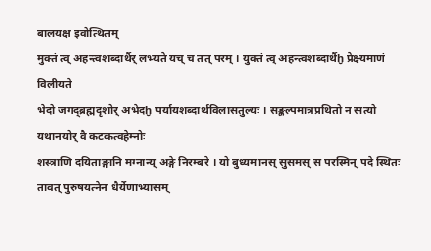बालयक्ष इवोत्थितम्
मुक्तं त्व् अहन्त्वशब्दार्थैर् लभ्यते यच् च तत् परम् । युक्तं त्व् अहन्त्वशब्दार्थैḫ प्रेक्ष्यमाणं विलीयते
भेदो जगद्ब्रह्मदृशोर् अभेदḫ पर्यायशब्दार्थविलासतुल्यः । सङ्कल्पमात्रप्रथितो न सत्यो यथानयोर् वै कटकत्वहेम्नोः
शस्त्राणि दयिताङ्गानि मग्नान्य् अङ्गे निरम्बरे । यो बुध्यमानस् सुसमस् स परस्मिन् पदे स्थितः
तावत् पुरुषयत्नेन धैर्येणाभ्यासम्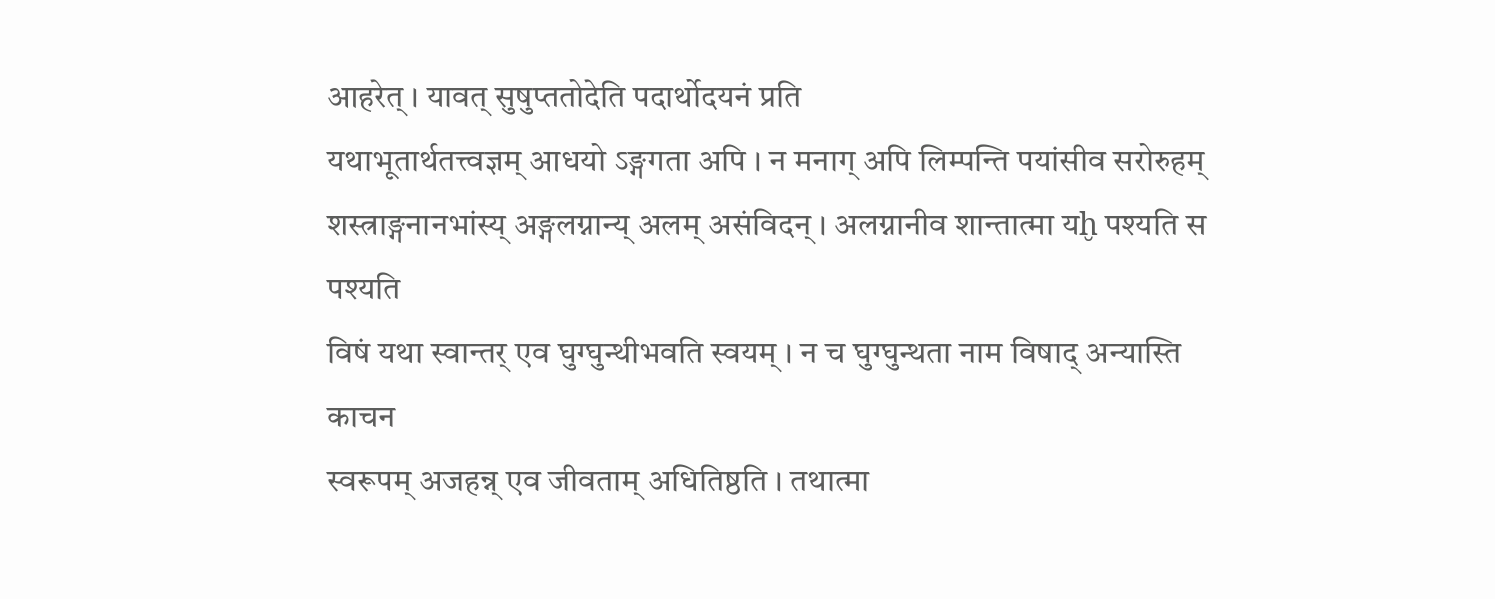आहरेत् । यावत् सुषुप्ततोदेति पदार्थोदयनं प्रति
यथाभूतार्थतत्त्वज्ञम् आधयो ऽङ्गगता अपि । न मनाग् अपि लिम्पन्ति पयांसीव सरोरुहम्
शस्त्राङ्गनानभांस्य् अङ्गलग्नान्य् अलम् असंविदन् । अलग्नानीव शान्तात्मा यḫ पश्यति स पश्यति
विषं यथा स्वान्तर् एव घुग्घुन्थीभवति स्वयम् । न च घुग्घुन्थता नाम विषाद् अन्यास्ति काचन
स्वरूपम् अजहन्न् एव जीवताम् अधितिष्ठति । तथात्मा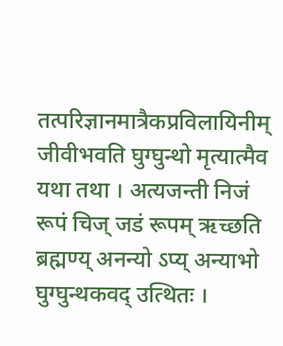तत्परिज्ञानमात्रैकप्रविलायिनीम्
जीवीभवति घुग्घुन्थो मृत्यात्मैव यथा तथा । अत्यजन्ती निजं रूपं चिज् जडं रूपम् ऋच्छति
ब्रह्मण्य् अनन्यो ऽप्य् अन्याभो घुग्घुन्थकवद् उत्थितः ।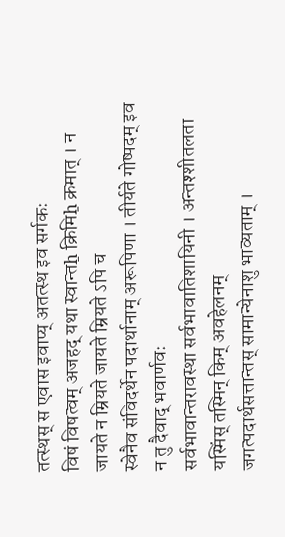तत्स्थस् स एवास इवाप्य् अतत्स्थ इव सर्गकः
विषं विषत्वम् अजहद् यथा स्वान्तẖ क्रिमिẖ क्रमात् । न जायते न म्रियते जायते म्रियते ऽपि च
स्वेनैव संविदर्थेन पदार्थानाम् अरूपिणा । तीर्यते गोष्पदम् इव न तु दैवाद् भवार्णवः
सर्वभावान्तरावस्था सर्वभावातिशायिनी । अन्तश्शीतलता यस्मिंस् तस्मिन् किम् अवहेलनम्
जगत्पदार्थसत्तान्तस् सामान्येनाशु भाव्यताम् ।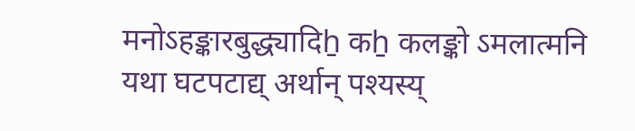मनोऽहङ्कारबुद्ध्यादिẖ कẖ कलङ्को ऽमलात्मनि
यथा घटपटाद्य् अर्थान् पश्यस्य्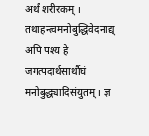अर्थं शरीरकम् । तथाहन्त्वमनोबुद्धिवेदनाद्य् अपि पश्य हे
जगत्पदार्थसार्थौघं मनोबुद्ध्यादिसंयुतम् । ज्ञ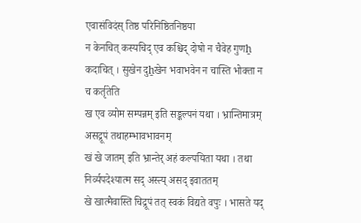एवासंविदंस् तिष्ठ परिनिष्ठितनिष्ठया
न केनचित् कस्यचिद् एव कश्चिद् दोषो न चैवेह गुणẖ कदाचित् । सुखेन दुẖखेन भवाभवेन न चास्ति भोक्ता न च कर्तृतेति
ख एव व्योम सम्पन्नम् इति सङ्कल्पनं यथा । भ्रान्तिमात्रम् असद्रूपं तथाहम्भावभावनम्
खं खे जातम् इति भ्रान्तेर् अहं कल्पयिता यथा । तथा निर्व्यपदेश्यात्म सद् अस्त्य् असद् इवाततम्
खे खात्मैवास्ति चिद्रूपं तत् स्वकं विद्यते वपुः । भासते यद्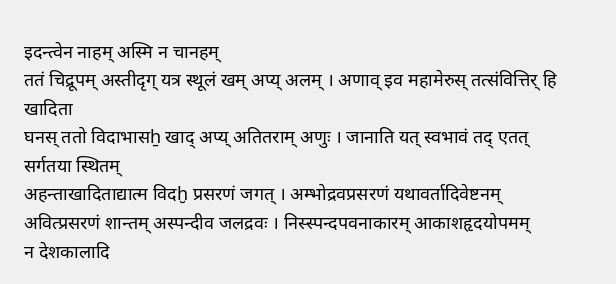इदन्त्वेन नाहम् अस्मि न चानहम्
ततं चिद्रूपम् अस्तीदृग् यत्र स्थूलं खम् अप्य् अलम् । अणाव् इव महामेरुस् तत्संवित्तिर् हि खादिता
घनस् ततो विदाभासẖ खाद् अप्य् अतितराम् अणुः । जानाति यत् स्वभावं तद् एतत् सर्गतया स्थितम्
अहन्ताखादिताद्यात्म विदḫ प्रसरणं जगत् । अम्भोद्रवप्रसरणं यथावर्तादिवेष्टनम्
अवित्प्रसरणं शान्तम् अस्पन्दीव जलद्रवः । निस्स्पन्दपवनाकारम् आकाशहृदयोपमम्
न देशकालादि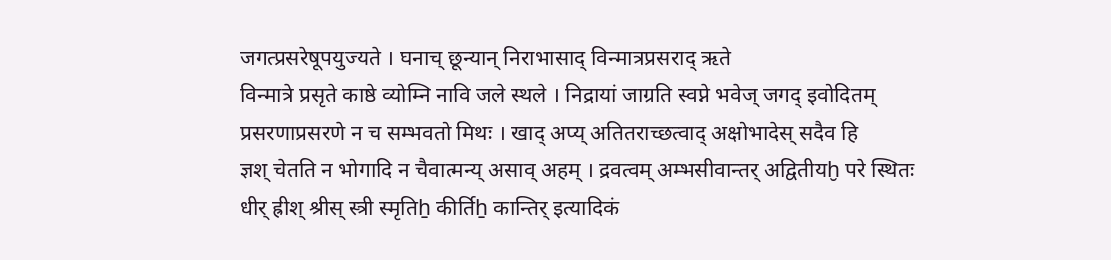जगत्प्रसरेषूपयुज्यते । घनाच् छून्यान् निराभासाद् विन्मात्रप्रसराद् ऋते
विन्मात्रे प्रसृते काष्ठे व्योम्नि नावि जले स्थले । निद्रायां जाग्रति स्वप्ने भवेज् जगद् इवोदितम्
प्रसरणाप्रसरणे न च सम्भवतो मिथः । खाद् अप्य् अतितराच्छत्वाद् अक्षोभादेस् सदैव हि
ज्ञश् चेतति न भोगादि न चैवात्मन्य् असाव् अहम् । द्रवत्वम् अम्भसीवान्तर् अद्वितीयḫ परे स्थितः
धीर् ह्रीश् श्रीस् स्त्री स्मृतिẖ कीर्तिẖ कान्तिर् इत्यादिकं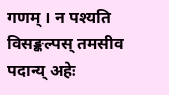गणम् । न पश्यति विसङ्कल्पस् तमसीव पदान्य् अहेः